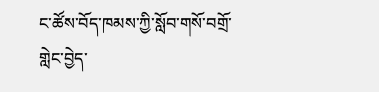ང་ཚོས་བོད་ཁམས་ཀྱི་སློབ་གསོ་བགྲོ་གླེང་བྱེད་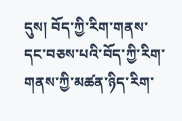དུས། བོད་ཀྱི་རིག་གནས་དང་བཅས་པའི་བོད་ཀྱི་རིག་གནས་ཀྱི་མཚན་ཉིད་རིག་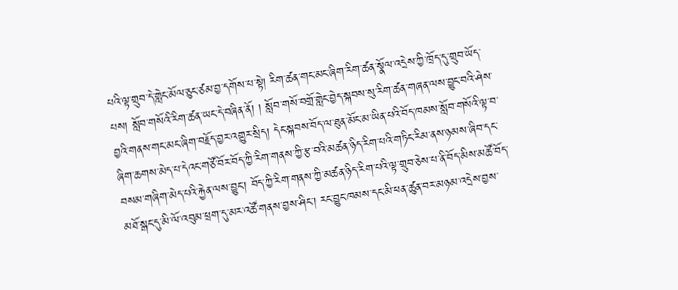པའི་ལྟ་གྲུབ་དེ་གླེང་མོལ་ཅུང་ཙམ་བྱ་དགོས་པ་སྟེ། རིག་ཚན་གང་མང་ཞིག་རིག་ཚན་སྣོལ་འདྲེས་ཀྱི་ཁྲོད་དུ་གྲུབ་ཡོད་པས། སློབ་གསོའི་རིག་ཚན་ཡང་དེ་བཞིན་ནོ། ། སློབ་གསོ་བགྲོ་གླེང་བྱེད་སྐབས་སུ་རིག་ཚན་གཞན་ལས་བྱུང་བའི་ཤེས་བྱའི་གནས་གང་མང་ཞིག་བརྗོད་བྱར་འགྱུར་སྲིད། དེང་སྐབས་བོད་ལ་ཐུན་མོང་མ་ཡིན་པའི་བོད་ཁམས་སློབ་གསོའི་ལྟ་བ་ཞིག་ཆགས་མེད་པ་དེའང་གཙོ་བོར་བོད་ཀྱི་རིག་གནས་ཀྱི་རྩ་བའི་མཚན་ཉིད་རིག་པའི་གཏིང་རིམ་ནས་ཉམས་ཞིབ་དང་བསམ་གཞིག་མེད་པའི་རྐྱེན་ལས་བྱུང་། བོད་ཀྱི་རིག་གནས་ཀྱི་མཚན་ཉིད་རིག་པའི་ལྟ་གྲུབ་ཅེས་པ་ནི་བོད་མིས་མཚོ་བོད་མཐོ་སྒང་དུ་མི་ལོ་འབུམ་ཕྲག་དུ་མར་འཚོ་གནས་བྱས་ཤིང་། རང་བྱུང་ཁམས་དང་མི་ཕན་ཚུན་བར་མཉམ་འདྲེས་བྱས་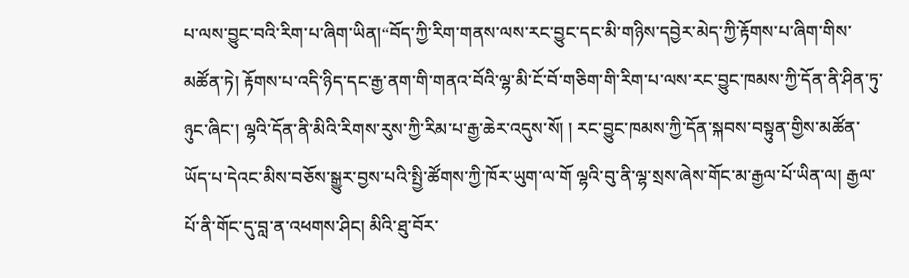པ་ལས་བྱུང་བའི་རིག་པ་ཞིག་ཡིན།“བོད་ཀྱི་རིག་གནས་ལས་རང་བྱུང་དང་མི་གཉིས་དབྱེར་མེད་ཀྱི་རྟོགས་པ་ཞིག་གིས་མཚོན་ཏེ། རྟོགས་པ་འདི་ཉིད་དང་རྒྱ་ནག་གི་གནའ་བོའི་ལྷ་མི་ངོ་བོ་གཅིག་གི་རིག་པ་ལས་རང་བྱུང་ཁམས་ཀྱི་དོན་ནི་ཤིན་ཏུ་ཉུང་ཞིང་། ལྷའི་དོན་ནི་མིའི་རིགས་རུས་ཀྱི་རིམ་པ་རྒྱ་ཆེར་འདུས་སོ། ། རང་བྱུང་ཁམས་ཀྱི་དོན་སྐབས་བསྟུན་གྱིས་མཚོན་ཡོད་པ་དེའང་མིས་བཅོས་སྒྱུར་བྱས་པའི་སྤྱི་ཚོགས་ཀྱི་ཁོར་ཡུག་ལ་གོ ལྷའི་བུ་ནི་ལྷ་སྲས་ཞེས་གོང་མ་རྒྱལ་པོ་ཡིན་ལ། རྒྱལ་པོ་ནི་གོང་དུ་བླ་ན་འཕགས་ཤིང། མིའི་ཐུ་བོར་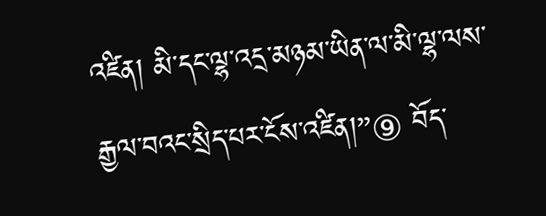འཛིན། མི་དང་ལྷ་འདྲ་མཉམ་ཡིན་ལ་མི་ལྷ་ལས་རྒྱལ་བའང་སྲིད་པར་ངོས་འཛིན།”⑨ བོད་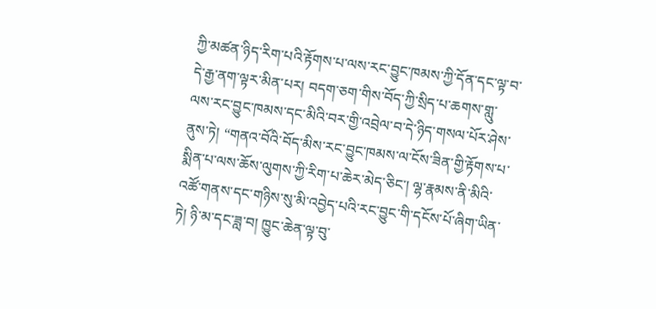ཀྱི་མཚན་ཉིད་རིག་པའི་རྟོགས་པ་ལས་རང་བྱུང་ཁམས་ཀྱི་དོན་དང་ལྟ་བ་དེ་རྒྱ་ནག་ལྟར་མིན་པར། བདག་ཅག་གིས་བོད་ཀྱི་སྲིད་པ་ཆགས་གླུ་ལས་རང་བྱུང་ཁམས་དང་མིའི་བར་གྱི་འབྲེལ་བ་དེ་ཉིད་གསལ་པོར་ཤེས་ནུས་ཏེ། “གནའ་བོའི་བོད་མིས་རང་བྱུང་ཁམས་ལ་ངོས་ཟིན་གྱི་རྟོགས་པ་སྨིན་པ་ལས་ཆོས་ལུགས་ཀྱི་རིག་པ་ཆེར་མེད་ཅིང་། ལྷ་རྣམས་ནི་མིའི་འཚོ་གནས་དང་གཉིས་སུ་མི་འབྱེད་པའི་རང་བྱུང་གི་དངོས་པོ་ཞིག་ཡིན་ཏེ། ཉི་མ་དང་ཟླ་བ། ཁྱུང་ཆེན་ལྟ་བུ་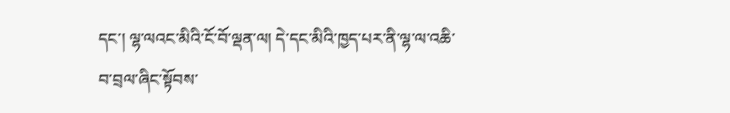དང་། ལྷ་ལའང་མིའི་ངོ་བོ་ལྡན་ལ། དེ་དང་མིའི་ཁྱད་པར་ནི་ལྷ་ལ་འཆི་བ་བྲལ་ཞིང་སྟོབས་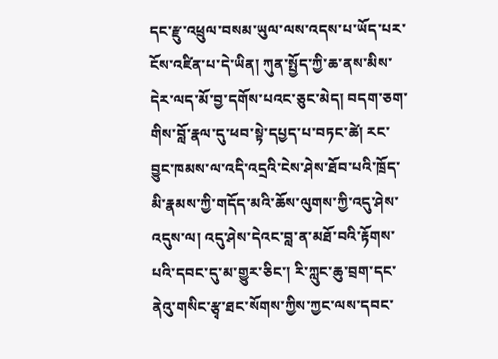དང་རྫུ་འཕྲུལ་བསམ་ཡུལ་ལས་འདས་པ་ཡོད་པར་ངོས་འཛིན་པ་དེ་ཡིན། ཀུན་སྤྱོད་ཀྱི་ཆ་ནས་མིས་དེར་ལད་མོ་བྱ་དགོས་པའང་ཅུང་མེད། བདག་ཅག་གིས་བློ་རྣལ་དུ་ཕབ་སྟེ་དཔྱད་པ་བཏང་ཚེ། རང་བྱུང་ཁམས་ལ་འདི་འདྲའི་ངེས་ཤེས་ཐོབ་པའི་ཁྲོད་མི་རྣམས་ཀྱི་གདོད་མའི་ཆོས་ལུགས་ཀྱི་འདུ་ཤེས་འདུས་ལ། འདུ་ཤེས་དེའང་བླ་ན་མཐོ་བའི་རྟོགས་པའི་དབང་དུ་མ་གྱུར་ཅིང་། རི་ཀླུང་ཆུ་བྲག་དང་ནེའུ་གསིང་རྩྭ་ཐང་སོགས་ཀྱིས་ཀྱང་ལས་དབང་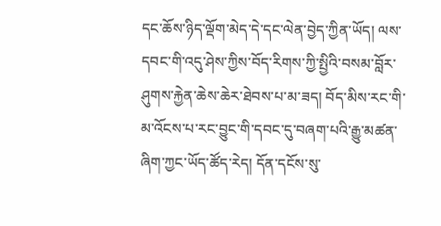དང་ཆོས་ཉིད་ལྡོག་མེད་དེ་དང་ལེན་བྱེད་ཀྱིན་ཡོད། ལས་དབང་གི་འདུ་ཤེས་ཀྱིས་བོད་རིགས་ཀྱི་སྤྱིའི་བསམ་བློར་ཤུགས་རྐྱེན་ཆེས་ཆེར་ཐེབས་པ་མ་ཟད། བོད་མིས་རང་གི་མ་འོངས་པ་རང་བྱུང་གི་དབང་དུ་བཞག་པའི་རྒྱུ་མཚན་ཞིག་ཀྱང་ཡོད་ཚོད་རེད། དོན་དངོས་སུ་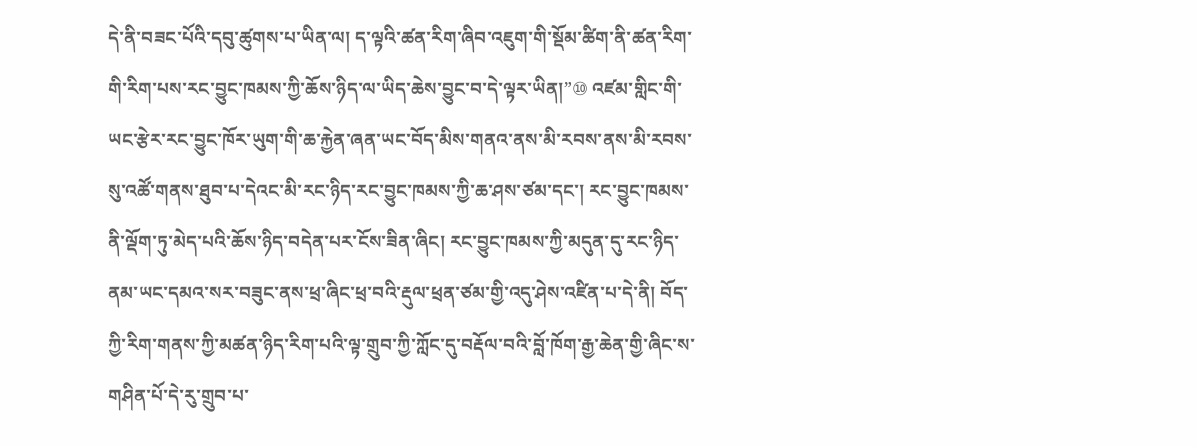དེ་ནི་བཟང་པོའི་དབུ་ཚུགས་པ་ཡིན་ལ། ད་ལྟའི་ཚན་རིག་ཞིབ་འཇུག་གི་སྡོམ་ཚིག་ནི་ཚན་རིག་གི་རིག་པས་རང་བྱུང་ཁམས་ཀྱི་ཆོས་ཉིད་ལ་ཡིད་ཆེས་བྱུང་བ་དེ་ལྟར་ཡིན།”⑩ འཛམ་གླིང་གི་ཡང་རྩེར་རང་བྱུང་ཁོར་ཡུག་གི་ཆ་རྐྱེན་ཞན་ཡང་བོད་མིས་གནའ་ནས་མི་རབས་ནས་མི་རབས་སུ་འཚོ་གནས་ཐུབ་པ་དེའང་མི་རང་ཉིད་རང་བྱུང་ཁམས་ཀྱི་ཆ་ཤས་ཙམ་དང་། རང་བྱུང་ཁམས་ནི་ལྡོག་ཏུ་མེད་པའི་ཆོས་ཉིད་བདེན་པར་ངོས་ཟིན་ཞིང། རང་བྱུང་ཁམས་ཀྱི་མདུན་དུ་རང་ཉིད་ནམ་ཡང་དམའ་སར་བཟུང་ནས་ཕྲ་ཞིང་ཕྲ་བའི་རྡུལ་ཕྲན་ཙམ་གྱི་འདུ་ཤེས་འཛིན་པ་དེ་ནི། བོད་ཀྱི་རིག་གནས་ཀྱི་མཚན་ཉིད་རིག་པའི་ལྟ་གྲུབ་ཀྱི་ཀློང་དུ་བརྡོལ་བའི་བློ་ཁོག་རྒྱ་ཆེན་གྱི་ཞིང་ས་གཤིན་པོ་དེ་རུ་གྲུབ་པ་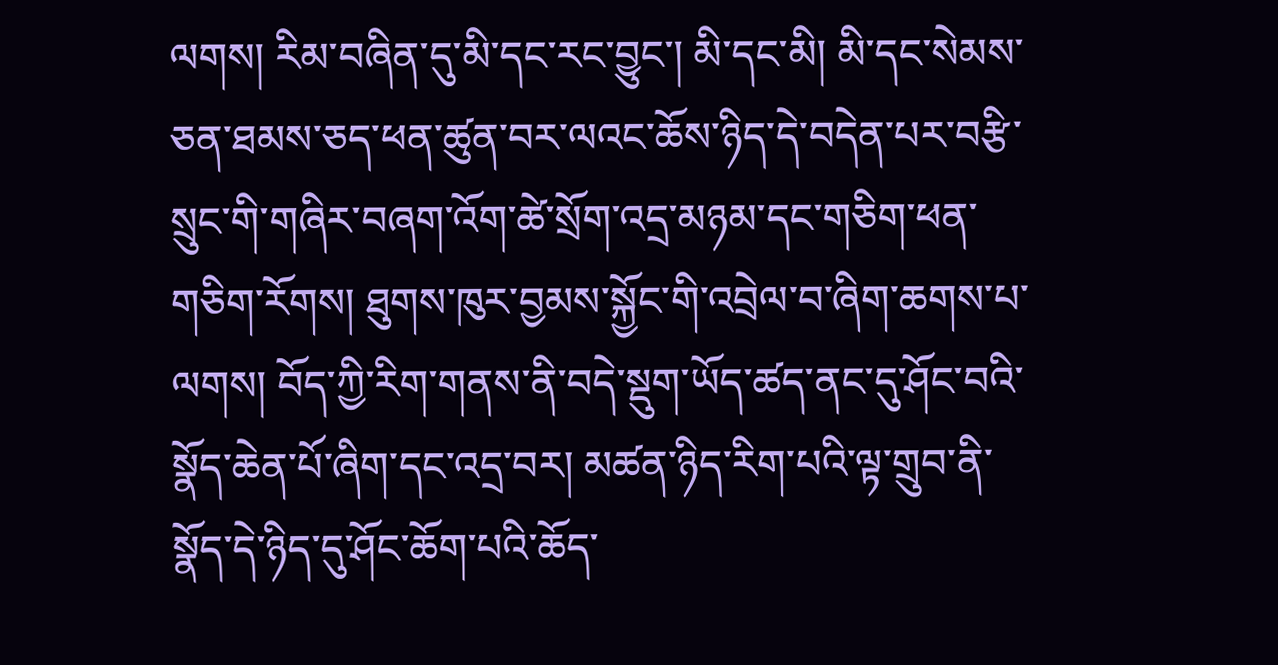ལགས། རིམ་བཞིན་དུ་མི་དང་རང་བྱུང་། མི་དང་མི། མི་དང་སེམས་ཅན་ཐམས་ཅད་ཕན་ཚུན་བར་ལའང་ཆོས་ཉིད་དེ་བདེན་པར་བརྩི་སྲུང་གི་གཞིར་བཞག་འོག་ཚེ་སྲོག་འདྲ་མཉམ་དང་གཅིག་ཕན་གཅིག་རོགས། ཐུགས་ཁུར་བྱམས་སྐྱོང་གི་འབྲེལ་བ་ཞིག་ཆགས་པ་ལགས། བོད་ཀྱི་རིག་གནས་ནི་བདེ་སྡུག་ཡོད་ཚད་ནང་དུ་ཤོང་བའི་སྣོད་ཆེན་པོ་ཞིག་དང་འདྲ་བར། མཚན་ཉིད་རིག་པའི་ལྟ་གྲུབ་ནི་སྣོད་དེ་ཉིད་དུ་ཤོང་ཆོག་པའི་ཆོད་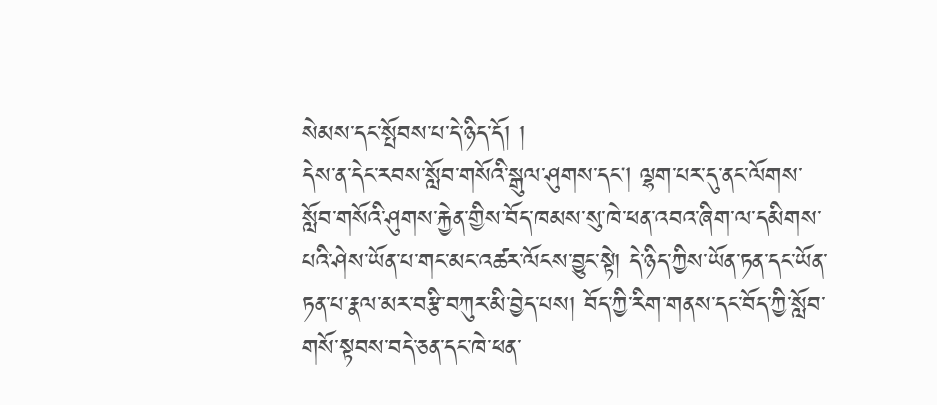སེམས་དང་སྤོབས་པ་དེ་ཉིད་དོ། །
དེས་ན་དེང་རབས་སློབ་གསོའི་སྒུལ་ཤུགས་དང། ལྷག་པར་དུ་ནང་ལོགས་སློབ་གསོའི་ཤུགས་རྐྱེན་གྱིས་བོད་ཁམས་སུ་ཁེ་ཕན་འབའ་ཞིག་ལ་དམིགས་པའི་ཤེས་ཡོན་པ་གང་མང་འཚར་ལོངས་བྱུང་སྟེ། དེ་ཉིད་ཀྱིས་ཡོན་ཏན་དང་ཡོན་ཏན་པ་རྣལ་མར་བརྩི་བཀུར་མི་བྱེད་པས། བོད་ཀྱི་རིག་གནས་དང་བོད་ཀྱི་སློབ་གསོ་སྟབས་བདེ་ཅན་དང་ཁེ་ཕན་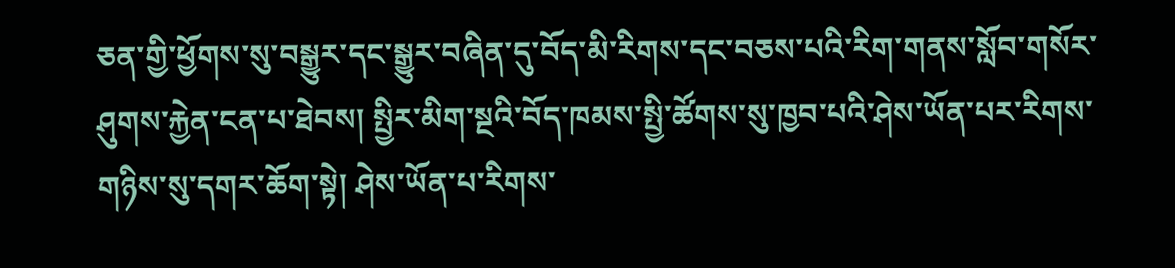ཅན་གྱི་ཕྱོགས་སུ་བསྒྱུར་དང་སྒྱུར་བཞིན་དུ་བོད་མི་རིགས་དང་བཅས་པའི་རིག་གནས་སློབ་གསོར་ཤུགས་རྐྱེན་ངན་པ་ཐེབས། སྤྱིར་མིག་སྔའི་བོད་ཁམས་སྤྱི་ཚོགས་སུ་ཁྱབ་པའི་ཤེས་ཡོན་པར་རིགས་གཉིས་སུ་དགར་ཆོག་སྟེ། ཤེས་ཡོན་པ་རིགས་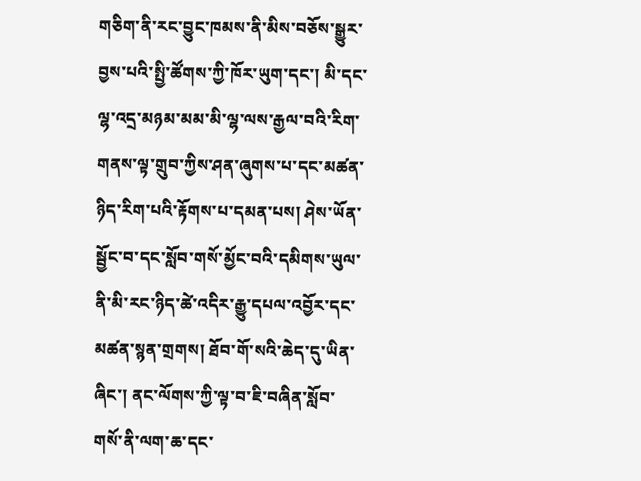གཅིག་ནི་རང་བྱུང་ཁམས་ནི་མིས་བཅོས་སྒྱུར་བྱས་པའི་སྤྱི་ཚོགས་ཀྱི་ཁོར་ཡུག་དང་། མི་དང་ལྷ་འདྲ་མཉམ་མམ་མི་ལྷ་ལས་རྒྱལ་བའི་རིག་གནས་ལྟ་གྲུབ་ཀྱིས་ཤན་ཞུགས་པ་དང་མཚན་ཉིད་རིག་པའི་རྟོགས་པ་དམན་པས། ཤེས་ཡོན་སྦྱོང་བ་དང་སློབ་གསོ་མྱོང་བའི་དམིགས་ཡུལ་ནི་མི་རང་ཉིད་ཚེ་འདིར་རྒྱུ་དཔལ་འབྱོར་དང་མཚན་སྙན་གྲགས། ཐོབ་གོ་སའི་ཆེད་དུ་ཡིན་ཞིང་། ནང་ལོགས་ཀྱི་ལྟ་བ་ཇི་བཞིན་སློབ་གསོ་ནི་ལག་ཆ་དང་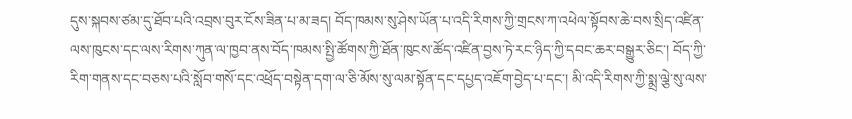དུས་སྐབས་ཙམ་དུ་ཐོབ་པའི་འབྲས་བུར་ངོས་ཟིན་པ་མ་ཟད། བོད་ཁམས་སུ་ཤེས་ཡོན་པ་འདི་རིགས་ཀྱི་གྲངས་ཀ་འཕེལ་སྟོབས་ཆེ་བས་སྲིད་འཛིན་ལས་ཁུངས་དང་ལས་རིགས་ཀུན་ལ་ཁྱབ་ནས་བོད་ཁམས་སྤྱི་ཚོགས་ཀྱི་ཐོན་ཁུངས་ཚོད་འཛིན་བྱས་ཏེ་རང་ཉིད་ཀྱི་དབང་ཆར་བསྒྱུར་ཅིང་། བོད་ཀྱི་རིག་གནས་དང་བཅས་པའི་སློབ་གསོ་དང་འཕྲོད་བསྟེན་དག་ལ་ཅི་མོས་སུ་ལམ་སྟོན་དང་དཔྱད་འཇོག་བྱེད་པ་དང་། མི་འདི་རིགས་ཀྱི་སྨྲ་ལྕེ་སུ་ལས་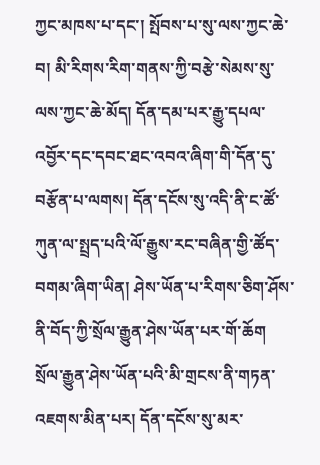ཀྱང་མཁས་པ་དང་། སྤོབས་པ་སུ་ལས་ཀྱང་ཆེ་བ། མི་རིགས་རིག་གནས་ཀྱི་བརྩེ་སེམས་སུ་ལས་ཀྱང་ཆེ་མོད། དོན་དམ་པར་རྒྱུ་དཔལ་འབྱོར་དང་དབང་ཐང་འབའ་ཞིག་གི་དོན་དུ་བརྩོན་པ་ལགས། དོན་དངོས་སུ་འདི་ནི་ང་ཚོ་ཀུན་ལ་སྤྲད་པའི་ལོ་རྒྱུས་རང་བཞིན་གྱི་ཚོད་བགམ་ཞིག་ཡིན། ཤེས་ཡོན་པ་རིགས་ཅིག་ཤོས་ནི་བོད་ཀྱི་སྲོལ་རྒྱུན་ཤེས་ཡོན་པར་གོ་ཆོག སྲོལ་རྒྱུན་ཤེས་ཡོན་པའི་མི་གྲངས་ནི་གཏན་འཇགས་མིན་པར། དོན་དངོས་སུ་མར་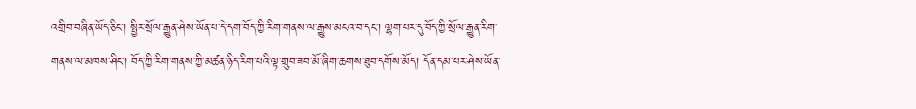འགྲིབ་བཞིན་ཡོད་ཅིང་། སྤྱིར་སྲོལ་རྒྱུན་ཤེས་ཡོན་པ་དེ་དག་བོད་ཀྱི་རིག་གནས་ལ་རྒྱུས་མངའ་བ་དང་། ལྷག་པར་དུ་བོད་ཀྱི་སྲོལ་རྒྱུན་རིག་གནས་ལ་མཁས་ཤིང་། བོད་ཀྱི་རིག་གནས་ཀྱི་མཚན་ཉིད་རིག་པའི་ལྟ་གྲུབ་ཟབ་མོ་ཞིག་ཆགས་ཐུབ་དགོས་མོད། དོན་དམ་པར་ཤེས་ཡོན་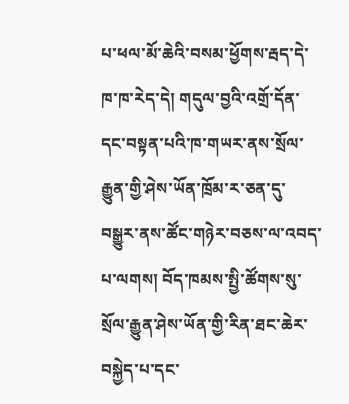པ་ཕལ་མོ་ཆེའི་བསམ་ཕྱོགས་རྦད་དེ་ཁ་ཁ་རེད་དེ། གདུལ་བྱའི་འགྲོ་དོན་དང་བསྟན་པའི་ཁ་གཡར་ནས་སྲོལ་རྒྱུན་གྱི་ཤེས་ཡོན་ཁྲོམ་ར་ཅན་དུ་བསྒྱུར་ནས་ཚོང་གཉེར་བཅས་ལ་འབད་པ་ལགས། བོད་ཁམས་སྤྱི་ཚོགས་སུ་སྲོལ་རྒྱུན་ཤེས་ཡོན་གྱི་རིན་ཐང་ཆེར་བསྐྱེད་པ་དང་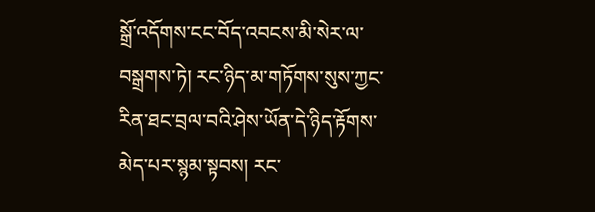སྒྲོ་འདོགས་ངང་བོད་འབངས་མི་སེར་ལ་བསྒྲགས་ཏེ། རང་ཉིད་མ་གཏོགས་སུས་ཀྱང་རིན་ཐང་བྲལ་བའི་ཤེས་ཡོན་དེ་ཉིད་རྟོགས་མེད་པར་སྙམ་སྟབས། རང་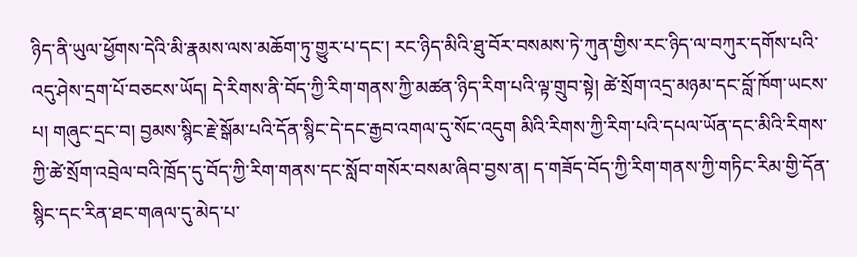ཉིད་ནི་ཡུལ་ཕྱོགས་དེའི་མི་རྣམས་ལས་མཆོག་ཏུ་གྱུར་པ་དང་། རང་ཉིད་མིའི་ཐུ་བོར་བསམས་ཏེ་ཀུན་གྱིས་རང་ཉིད་ལ་བཀུར་དགོས་པའི་འདུ་ཤེས་དྲག་པོ་བཅངས་ཡོད། དེ་རིགས་ནི་བོད་ཀྱི་རིག་གནས་ཀྱི་མཚན་ཉིད་རིག་པའི་ལྟ་གྲུབ་སྟེ། ཚེ་སྲོག་འདྲ་མཉམ་དང་བློ་ཁོག་ཡངས་པ། གཞུང་དྲང་བ། བྱམས་སྙིང་རྗེ་སྒོམ་པའི་དོན་སྙིང་དེ་དང་རྒྱབ་འགལ་དུ་སོང་འདུག མིའི་རིགས་ཀྱི་རིག་པའི་དཔལ་ཡོན་དང་མིའི་རིགས་ཀྱི་ཚེ་སྲོག་འབྲེལ་བའི་ཁྲོད་དུ་བོད་ཀྱི་རིག་གནས་དང་སློབ་གསོར་བསམ་ཞིབ་བྱས་ན། ད་གཟོད་བོད་ཀྱི་རིག་གནས་ཀྱི་གཏིང་རིམ་གྱི་དོན་སྙིང་དང་རིན་ཐང་གཞལ་དུ་མེད་པ་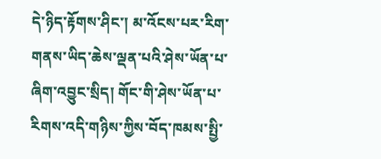དེ་ཉིད་རྟོགས་ཤིང་། མ་འོངས་པར་རིག་གནས་ཡིད་ཆེས་ལྡན་པའི་ཤེས་ཡོན་པ་ཞིག་འབྱུང་སྲིད། གོང་གི་ཤེས་ཡོན་པ་རིགས་འདི་གཉིས་ཀྱིས་བོད་ཁམས་སྤྱི་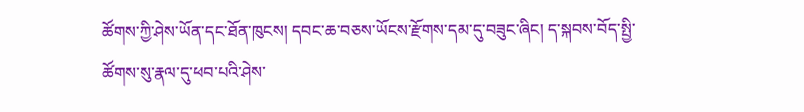ཚོགས་ཀྱི་ཤེས་ཡོན་དང་ཐོན་ཁུངས། དབང་ཆ་བཅས་ཡོངས་རྫོགས་དམ་དུ་བཟུང་ཞིང། ད་སྐབས་བོད་སྤྱི་ཚོགས་སུ་རྣལ་དུ་ཕབ་པའི་ཤེས་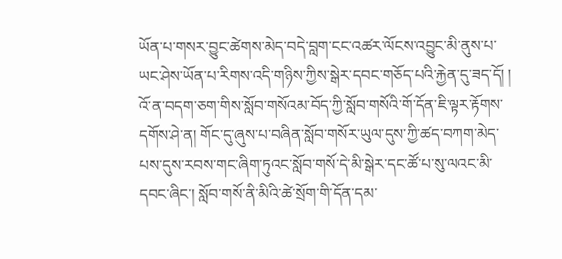ཡོན་པ་གསར་བྱུང་ཚེགས་མེད་བདེ་བླག་ངང་འཚར་ལོངས་འབྱུང་མི་ནུས་པ་ཡང་ཤེས་ཡོན་པ་རིགས་འདི་གཉིས་ཀྱིས་སྒེར་དབང་གཅོད་པའི་རྐྱེན་དུ་ཟད་དོ། །
འོ་ན་བདག་ཅག་གིས་སློབ་གསོའམ་བོད་ཀྱི་སློབ་གསོའི་གོ་དོན་ཇི་ལྟར་རྟོགས་དགོས་ཤེ་ན། གོང་དུ་ཞུས་པ་བཞིན་སློབ་གསོར་ཡུལ་དུས་ཀྱི་ཚད་བཀག་མེད་པས་དུས་རབས་གང་ཞིག་ཏུའང་སློབ་གསོ་དེ་མི་སྒེར་དང་ཚོ་པ་སུ་ལའང་མི་དབང་ཞིང་། སློབ་གསོ་ནི་མིའི་ཚེ་སྲོག་གི་དོན་དམ་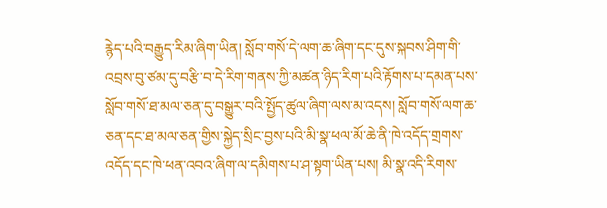རྙེད་པའི་བརྒྱུད་རིམ་ཞིག་ཡིན། སློབ་གསོ་དེ་ལག་ཆ་ཞིག་དང་དུས་སྐབས་ཤིག་གི་འབྲས་བུ་ཙམ་དུ་བརྩི་བ་དེ་རིག་གནས་ཀྱི་མཚན་ཉིད་རིག་པའི་རྟོགས་པ་དམན་པས་སློབ་གསོ་ཐ་མལ་ཅན་དུ་བསྒྱུར་བའི་སྤྱོད་ཚུལ་ཞིག་ལས་མ་འདས། སློབ་གསོ་ལག་ཆ་ཅན་དང་ཐ་མལ་ཅན་གྱིས་སྐྱེད་སྲིང་བྱས་པའི་མི་སྣ་ཕལ་མོ་ཆེ་ནི་ཁེ་འདོད་གྲགས་འདོད་དང་ཁེ་ཕན་འབའ་ཞིག་ལ་དམིགས་པ་ཤ་སྟག་ཡིན་པས། མི་སྣ་འདི་རིགས་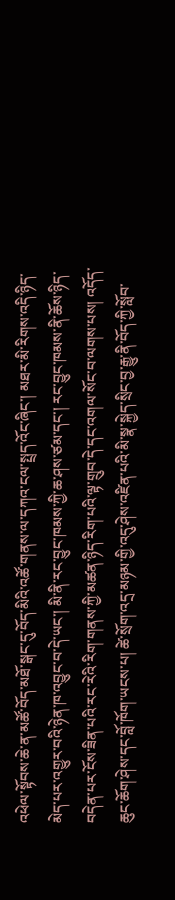འཕེལ་སྟོབས་ཆེ་ན་མཚོ་བོད་མཐོ་སྒང་དུ་བོད་མིའི་འཚོ་གནས་ལ་དཀའ་ངལ་སྤྲད་འོང་ཞིང་། མཐར་མི་རིགས་འདི་ཉིད་མེད་པར་འགྱུར་བའི་ཉེན་ཁ་འབྱུང་བ་དེ་ཡང་། མི་ནི་རང་བྱུང་ཁམས་ཀྱི་ཆ་ཤས་ཙམ་དང་། རང་བྱུང་ཁམས་ནི་ཆོས་ཉིད་བདེན་པར་ངོས་ཟིན་པའི་རང་རེའི་རིག་གནས་ཀྱི་མཚན་ཉིད་རིག་པའི་ལྟ་གྲུབ་དེ་དང་འགལ་སོང་བ་ལགས་པས། འདོད་ཆུང་ཆོག་ཤེས་དང་བློ་ཁོག་ཡངས་པ། ཚེ་སྲོག་འདྲ་མཉམ་གྱི་འདུ་ཤེས་འཛིན་པའི་མི་སྣ་སྐྱེད་སྲིང་བྱ་རྒྱུ་ནི་བོད་ཀྱི་སློབ་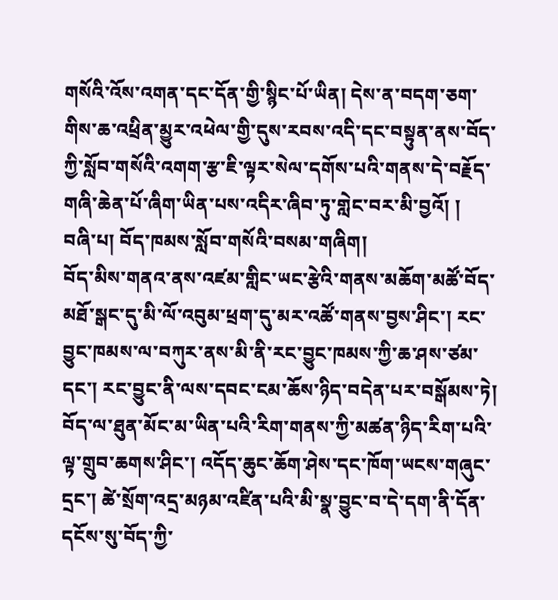གསོའི་འོས་འགན་དང་དོན་གྱི་སྙིང་པོ་ཡིན། དེས་ན་བདག་ཅག་གིས་ཆ་འཕྲིན་མྱུར་འཕེལ་གྱི་དུས་རབས་འདི་དང་བསྟུན་ནས་བོད་ཀྱི་སློབ་གསོའི་འགག་རྩ་ཇི་ལྟར་སེལ་དགོས་པའི་གནས་དེ་བརྗོད་གཞི་ཆེན་པོ་ཞིག་ཡིན་པས་འདིར་ཞིབ་ཏུ་གླེང་བར་མི་བྱའོ། །
བཞི་པ། བོད་ཁམས་སློབ་གསོའི་བསམ་གཞིག།
བོད་མིས་གནའ་ནས་འཛམ་གླིང་ཡང་རྩེའི་གནས་མཆོག་མཚོ་བོད་མཐོ་སྒང་དུ་མི་ལོ་འབུམ་ཕྲག་དུ་མར་འཚོ་གནས་བྱས་ཤིང་། རང་བྱུང་ཁམས་ལ་བཀུར་ནས་མི་ནི་རང་བྱུང་ཁམས་ཀྱི་ཆ་ཤས་ཙམ་དང་། རང་བྱུང་ནི་ལས་དབང་ངམ་ཆོས་ཉིད་བདེན་པར་བསྒོམས་ཏེ། བོད་ལ་ཐུན་མོང་མ་ཡིན་པའི་རིག་གནས་ཀྱི་མཚན་ཉིད་རིག་པའི་ལྟ་གྲུབ་ཆགས་ཤིང་། འདོད་ཆུང་ཆོག་ཤེས་དང་ཁོག་ཡངས་གཞུང་དྲང་། ཚེ་སྲོག་འདྲ་མཉམ་འཛིན་པའི་མི་སྣ་བྱུང་བ་དེ་དག་ནི་དོན་དངོས་སུ་བོད་ཀྱི་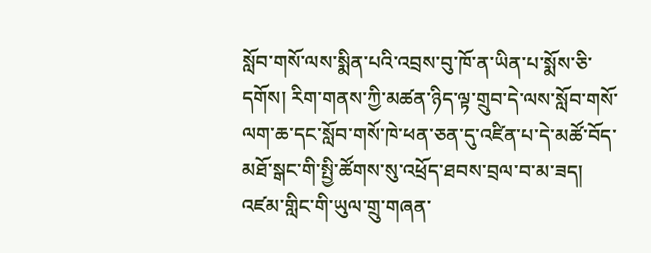སློབ་གསོ་ལས་སྨིན་པའི་འབྲས་བུ་ཁོ་ན་ཡིན་པ་སྨོས་ཅི་དགོས། རིག་གནས་ཀྱི་མཚན་ཉིད་ལྟ་གྲུབ་དེ་ལས་སློབ་གསོ་ལག་ཆ་དང་སློབ་གསོ་ཁེ་ཕན་ཅན་དུ་འཛིན་པ་དེ་མཚོ་བོད་མཐོ་སྒང་གི་སྤྱི་ཚོགས་སུ་འཕྲོད་ཐབས་བྲལ་བ་མ་ཟད། འཛམ་གླིང་གི་ཡུལ་གྲུ་གཞན་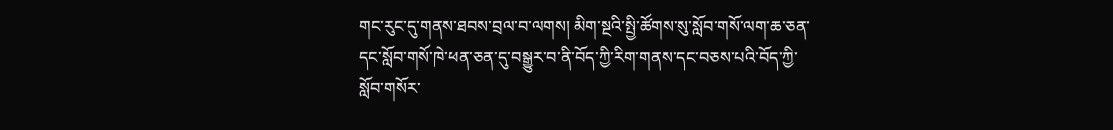གང་རུང་དུ་གནས་ཐབས་བྲལ་བ་ལགས། མིག་སྔའི་སྤྱི་ཚོགས་སུ་སློབ་གསོ་ལག་ཆ་ཅན་དང་སློབ་གསོ་ཁེ་ཕན་ཅན་དུ་བསྒྱུར་བ་ནི་བོད་ཀྱི་རིག་གནས་དང་བཅས་པའི་བོད་ཀྱི་སློབ་གསོར་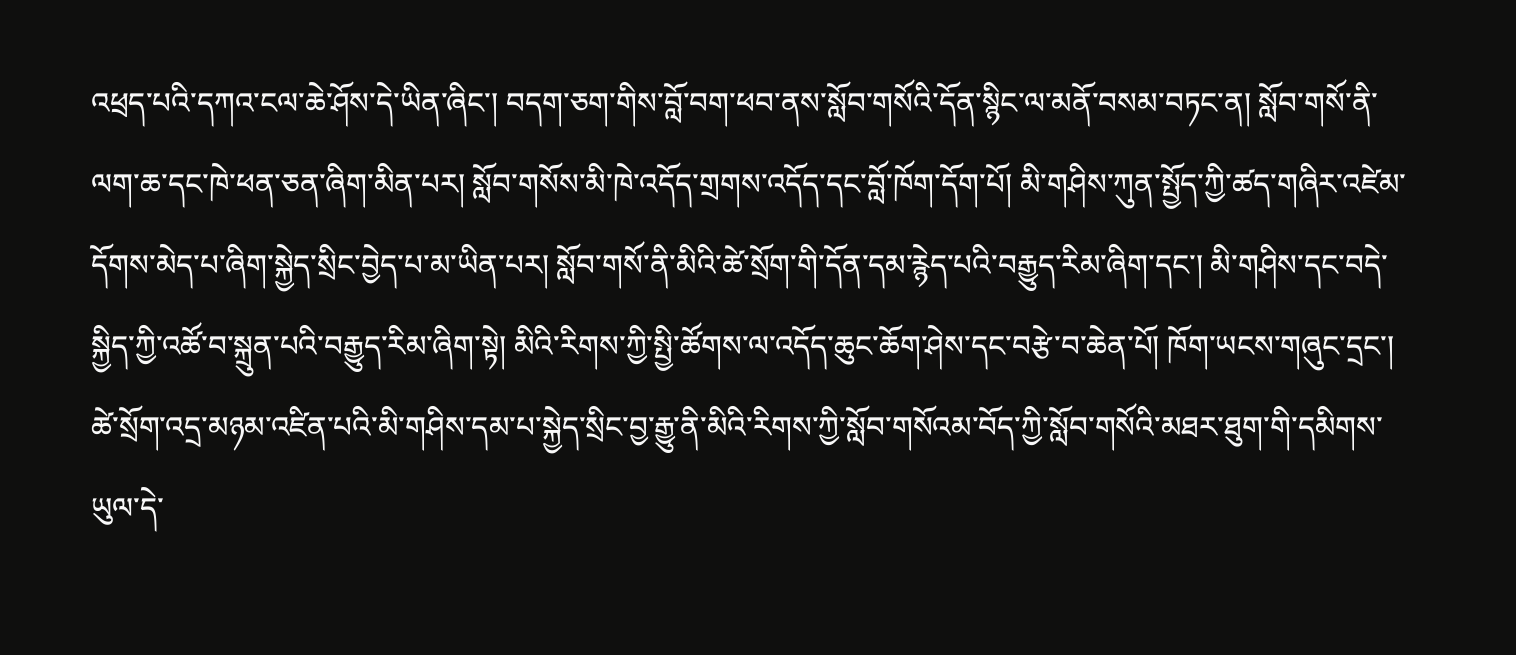འཕྲད་པའི་དཀའ་ངལ་ཆེ་ཤོས་དེ་ཡིན་ཞིང་། བདག་ཅག་གིས་བློ་བག་ཕབ་ནས་སློབ་གསོའི་དོན་སྙིང་ལ་མནོ་བསམ་བཏང་ན། སློབ་གསོ་ནི་ལག་ཆ་དང་ཁེ་ཕན་ཅན་ཞིག་མིན་པར། སློབ་གསོས་མི་ཁེ་འདོད་གྲགས་འདོད་དང་བློ་ཁོག་དོག་པོ། མི་གཤིས་ཀུན་སྤྱོད་ཀྱི་ཚད་གཞིར་འཛེམ་དོགས་མེད་པ་ཞིག་སྐྱེད་སྲིང་བྱེད་པ་མ་ཡིན་པར། སློབ་གསོ་ནི་མིའི་ཚེ་སྲོག་གི་དོན་དམ་རྙེད་པའི་བརྒྱུད་རིམ་ཞིག་དང་། མི་གཤིས་དང་བདེ་སྐྱིད་ཀྱི་འཚོ་བ་སྐྲུན་པའི་བརྒྱུད་རིམ་ཞིག་སྟེ། མིའི་རིགས་ཀྱི་སྤྱི་ཚོགས་ལ་འདོད་ཆུང་ཆོག་ཤེས་དང་བརྩེ་བ་ཆེན་པོ། ཁོག་ཡངས་གཞུང་དྲང་། ཚེ་སྲོག་འདྲ་མཉམ་འཛིན་པའི་མི་གཤིས་དམ་པ་སྐྱེད་སྲིང་བྱ་རྒྱུ་ནི་མིའི་རིགས་ཀྱི་སློབ་གསོའམ་བོད་ཀྱི་སློབ་གསོའི་མཐར་ཐུག་གི་དམིགས་ཡུལ་དེ་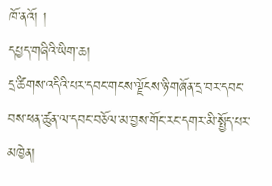ཁོ་ནའོ། །
དཔྱད་གཞིའི་ཡིག་ཆ།
དྲ་ཚིགས་འདིའི་པར་དབང་གངས་ལྗོངས་ཉི་གཞོན་དྲ་བར་དབང་བས་ཕན་ཚུན་ལ་དབང་བཅོལ་མ་བྱས་གོང་རང་དགར་མི་སྤྱོད་པར་མཁྱེན།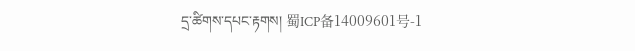དྲ་ཚིགས་དཔང་རྟགས། 蜀ICP备14009601号-1